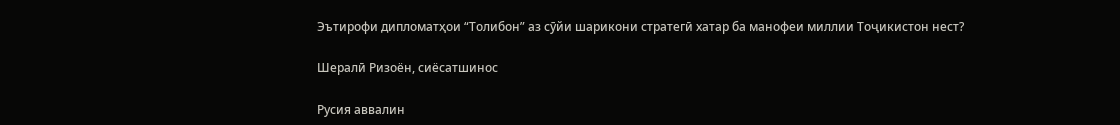Эътирофи дипломатҳои “Толибон” аз сӯйи шарикони стратегӣ хатар ба манофеи миллии Тоҷикистон нест?

Шералӣ Ризоён, сиёсатшинос

Русия аввалин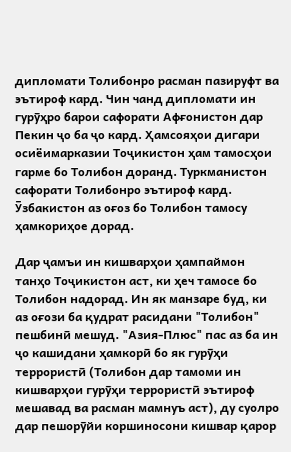дипломати Толибонро расман пазируфт ва эътироф кард. Чин чанд дипломати ин гурӯҳро барои сафорати Афғонистон дар Пекин ҷо ба ҷо кард. Ҳамсояҳои дигари осиёимарказии Тоҷикистон ҳам тамосҳои гарме бо Толибон доранд. Туркманистон сафорати Толибонро эътироф кард. Ӯзбакистон аз оғоз бо Толибон тамосу ҳамкориҳое дорад.

Дар ҷамъи ин кишварҳои ҳампаймон танҳо Тоҷикистон аст, ки ҳеч тамосе бо Толибон надорад. Ин як манзаре буд, ки аз оғози ба қудрат расидани "Толибон" пешбинӣ мешуд. "Азия-Плюс" пас аз ба ин ҷо кашидани ҳамкорӣ бо як гурӯҳи террористӣ (Толибон дар тамоми ин кишварҳои гурӯҳи террористӣ эътироф мешавад ва расман мамнуъ аст), ду суолро дар пешорӯйи коршиносони кишвар қарор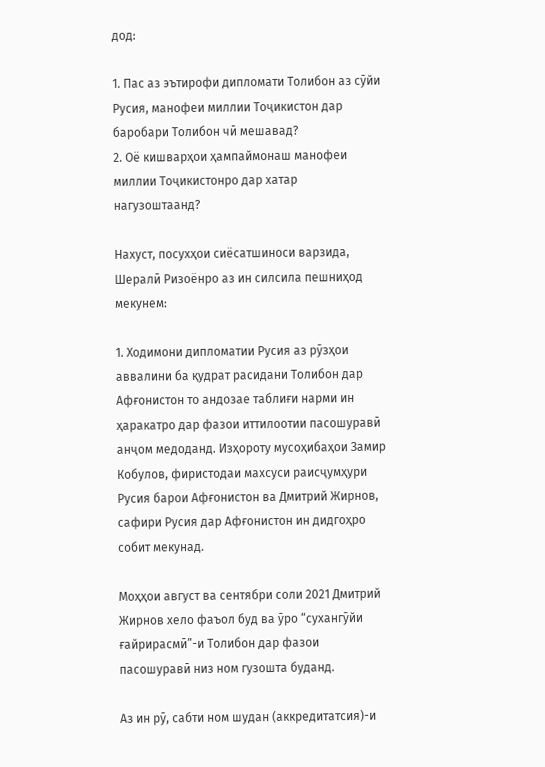дод:

1. Пас аз эътирофи дипломати Толибон аз сӯйи Русия, манофеи миллии Тоҷикистон дар баробари Толибон чӣ мешавад?
2. Оё кишварҳои ҳампаймонаш манофеи миллии Тоҷикистонро дар хатар нагузоштаанд?

Нахуст, посухҳои сиёсатшиноси варзида, Шералӣ Ризоёнро аз ин силсила пешниҳод мекунем:

1. Ходимони дипломатии Русия аз рӯзҳои аввалини ба қудрат расидани Толибон дар Афғонистон то андозае таблиғи нарми ин ҳаракатро дар фазои иттилоотии пасошуравӣ анҷом медоданд. Изҳороту мусоҳибаҳои Замир Кобулов, фиристодаи махсуси раисҷумҳури Русия барои Афғонистон ва Дмитрий Жирнов, сафири Русия дар Афғонистон ин дидгоҳро собит мекунад.

Моҳҳои август ва сентябри соли 2021 Дмитрий Жирнов хело фаъол буд ва ӯро “сухангӯйи ғайрирасмӣ”-и Толибон дар фазои пасошуравӣ низ ном гузошта буданд.

Аз ин рӯ, сабти ном шудан (аккредитатсия)-и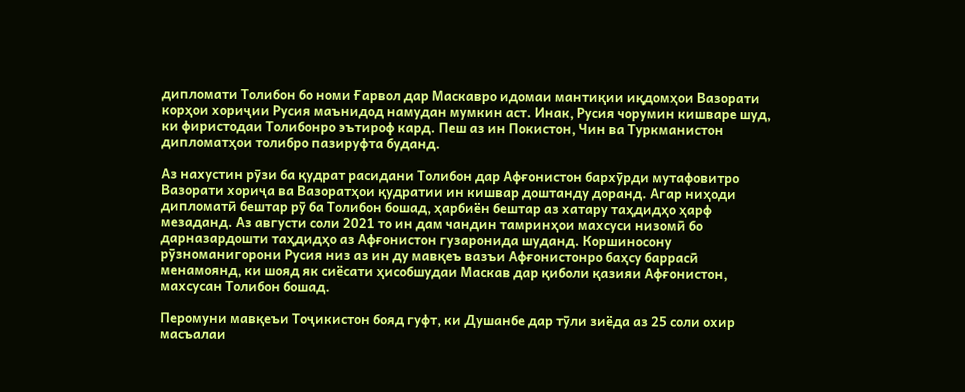дипломати Толибон бо номи Ғарвол дар Маскавро идомаи мантиқии иқдомҳои Вазорати корҳои хориҷии Русия маънидод намудан мумкин аст. Инак, Русия чорумин кишваре шуд, ки фиристодаи Толибонро эътироф кард. Пеш аз ин Покистон, Чин ва Туркманистон дипломатҳои толибро пазируфта буданд.

Аз нахустин рӯзи ба қудрат расидани Толибон дар Афғонистон бархӯрди мутафовитро Вазорати хориҷа ва Вазоратҳои қудратии ин кишвар доштанду доранд. Агар ниҳоди дипломатӣ бештар рӯ ба Толибон бошад, ҳарбиён бештар аз хатару таҳдидҳо ҳарф мезаданд. Аз августи соли 2021 то ин дам чандин тамринҳои махсуси низомӣ бо дарназардошти таҳдидҳо аз Афғонистон гузаронида шуданд. Коршиносону рӯзноманигорони Русия низ аз ин ду мавқеъ вазъи Афғонистонро баҳсу баррасӣ менамоянд, ки шояд як сиёсати ҳисобшудаи Маскав дар қиболи қазияи Афғонистон, махсусан Толибон бошад.

Перомуни мавқеъи Тоҷикистон бояд гуфт, ки Душанбе дар тӯли зиёда аз 25 соли охир масъалаи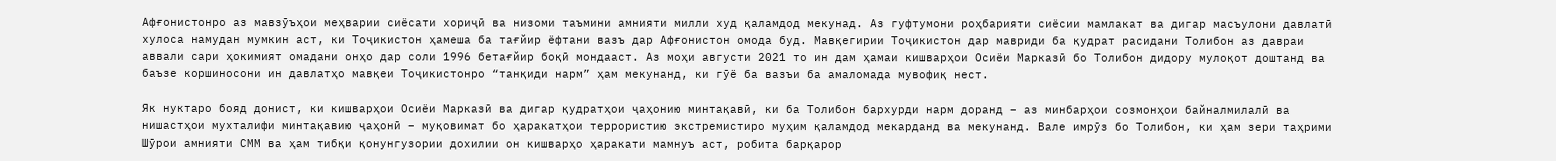Афғонистонро аз мавзӯъҳои меҳварии сиёсати хориҷӣ ва низоми таъмини амнияти милли худ қаламдод мекунад. Аз гуфтумони роҳбарияти сиёсии мамлакат ва дигар масъулони давлатӣ хулоса намудан мумкин аст, ки Тоҷикистон ҳамеша ба тағйир ёфтани вазъ дар Афғонистон омода буд. Мавқегирии Тоҷикистон дар мавриди ба қудрат расидани Толибон аз давраи аввали сари ҳокимият омадани онҳо дар соли 1996 бетағйир боқӣ мондааст. Аз моҳи августи 2021 то ин дам ҳамаи кишварҳои Осиёи Марказӣ бо Толибон дидору мулоқот доштанд ва баъзе коршиносони ин давлатҳо мавқеи Тоҷикистонро “танқиди нарм” ҳам мекунанд, ки гӯё ба вазъи ба амаломада мувофиқ нест.

Як нуктаро бояд донист, ки кишварҳои Осиёи Марказӣ ва дигар қудратҳои ҷаҳонию минтақавӣ, ки ба Толибон бархурди нарм доранд – аз минбарҳои созмонҳои байналмилалӣ ва нишастҳои мухталифи минтақавию ҷаҳонӣ – муқовимат бо ҳаракатҳои террористию экстремистиро муҳим қаламдод мекарданд ва мекунанд. Вале имрӯз бо Толибон, ки ҳам зери таҳрими Шӯрои амнияти СММ ва ҳам тибқи қонунгузории дохилии он кишварҳо ҳаракати мамнуъ аст, робита барқарор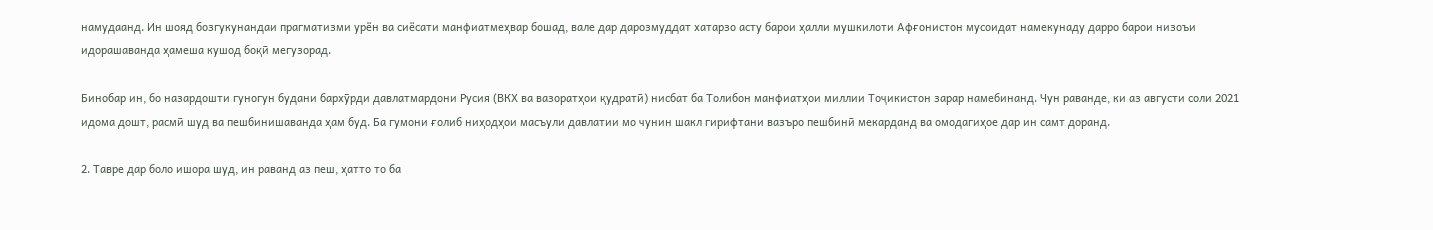намудаанд. Ин шояд бозгукунандаи прагматизми урён ва сиёсати манфиатмеҳвар бошад, вале дар дарозмуддат хатарзо асту барои ҳалли мушкилоти Афғонистон мусоидат намекунаду дарро барои низоъи идорашаванда ҳамеша кушод боқӣ мегузорад.

Бинобар ин, бо назардошти гуногун будани бархӯрди давлатмардони Русия (ВКХ ва вазоратҳои қудратӣ) нисбат ба Толибон манфиатҳои миллии Тоҷикистон зарар намебинанд. Чун раванде, ки аз августи соли 2021 идома дошт, расмӣ шуд ва пешбинишаванда ҳам буд. Ба гумони ғолиб ниҳодҳои масъули давлатии мо чунин шакл гирифтани вазъро пешбинӣ мекарданд ва омодагиҳое дар ин самт доранд.

2. Тавре дар боло ишора шуд, ин раванд аз пеш, ҳатто то ба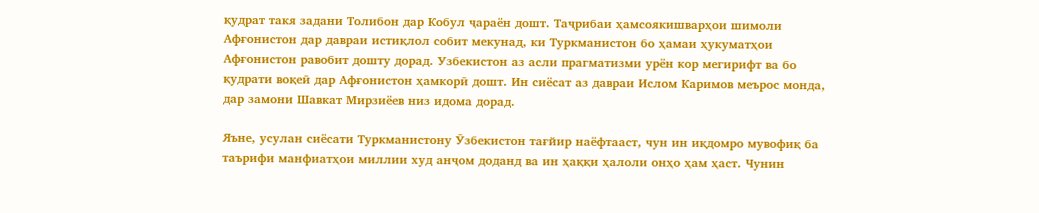қудрат такя задани Толибон дар Кобул ҷараён дошт. Таҷрибаи ҳамсоякишварҳои шимоли Афғонистон дар давраи истиқлол собит мекунад, ки Туркманистон бо ҳамаи ҳукуматҳои Афғонистон равобит дошту дорад. Узбекистон аз асли прагматизми урён кор мегирифт ва бо қудрати воқеӣ дар Афғонистон ҳамкорӣ дошт. Ин сиёсат аз давраи Ислом Каримов меърос монда, дар замони Шавкат Мирзиёев низ идома дорад.

Яъне, усулан сиёсати Туркманистону Ӯзбекистон тағйир наёфтааст, чун ин иқдомро мувофиқ ба таърифи манфиатҳои миллии худ анҷом доданд ва ин ҳаққи ҳалоли онҳо ҳам ҳаст. Чунин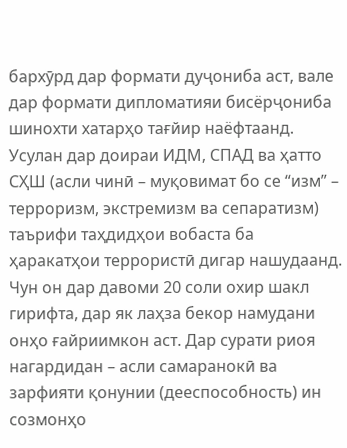бархӯрд дар формати дуҷониба аст, вале дар формати дипломатияи бисёрҷониба шинохти хатарҳо тағйир наёфтаанд. Усулан дар доираи ИДМ, СПАД ва ҳатто СҲШ (асли чинӣ – муқовимат бо се “изм” – терроризм, экстремизм ва сепаратизм) таърифи таҳдидҳои вобаста ба ҳаракатҳои террористӣ дигар нашудаанд. Чун он дар давоми 20 соли охир шакл гирифта, дар як лаҳза бекор намудани онҳо ғайриимкон аст. Дар сурати риоя нагардидан – асли самаранокӣ ва зарфияти қонунии (дееспособность) ин созмонҳо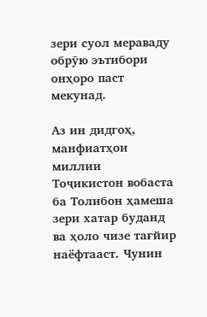зери суол мераваду обрӯю эътибори онҳоро паст мекунад.

Аз ин дидгоҳ, манфиатҳои миллии Тоҷикистон вобаста ба Толибон ҳамеша зери хатар буданд ва ҳоло чизе тағйир наёфтааст. Чунин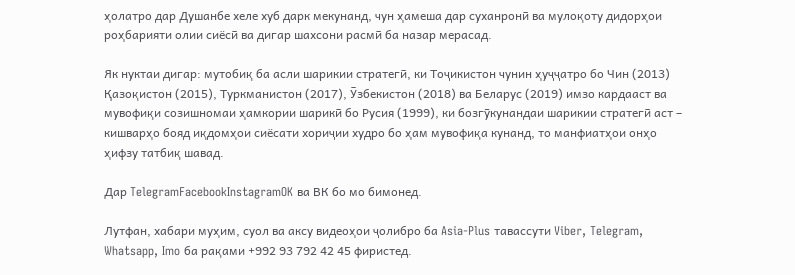ҳолатро дар Душанбе хеле хуб дарк мекунанд, чун ҳамеша дар суханронӣ ва мулоқоту дидорҳои роҳбарияти олии сиёсӣ ва дигар шахсони расмӣ ба назар мерасад.

Як нуктаи дигар: мутобиқ ба асли шарикии стратегӣ, ки Тоҷикистон чунин ҳуҷҷатро бо Чин (2013) Қазоқистон (2015), Туркманистон (2017), Ӯзбекистон (2018) ва Беларус (2019) имзо кардааст ва мувофиқи созишномаи ҳамкории шарикӣ бо Русия (1999), ки бозгӯкунандаи шарикии стратегӣ аст – кишварҳо бояд иқдомҳои сиёсати хориҷии худро бо ҳам мувофиқа кунанд, то манфиатҳои онҳо ҳифзу татбиқ шавад.

Дар TelegramFacebookInstagramOK ва ВК бо мо бимонед.

Лутфан, хабари муҳим, суол ва аксу видеоҳои ҷолибро ба Asia-Plus тавассути Viber, Telegram, Whatsapp, Imo ба рақами +992 93 792 42 45 фиристед.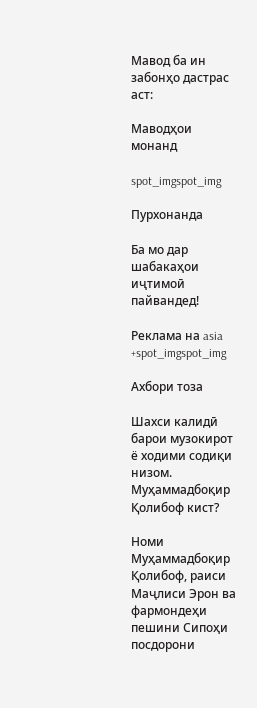Мавод ба ин забонҳо дастрас аст:

Маводҳои монанд

spot_imgspot_img

Пурхонанда

Ба мо дар шабакаҳои иҷтимоӣ пайвандед!

Реклама на asia +spot_imgspot_img

Ахбори тоза

Шахси калидӣ барои музокирот ё ходими содиқи низом. Муҳаммадбоқир Қолибоф кист?

Номи Муҳаммадбоқир Қолибоф, раиси Маҷлиси Эрон ва фармондеҳи пешини Сипоҳи посдорони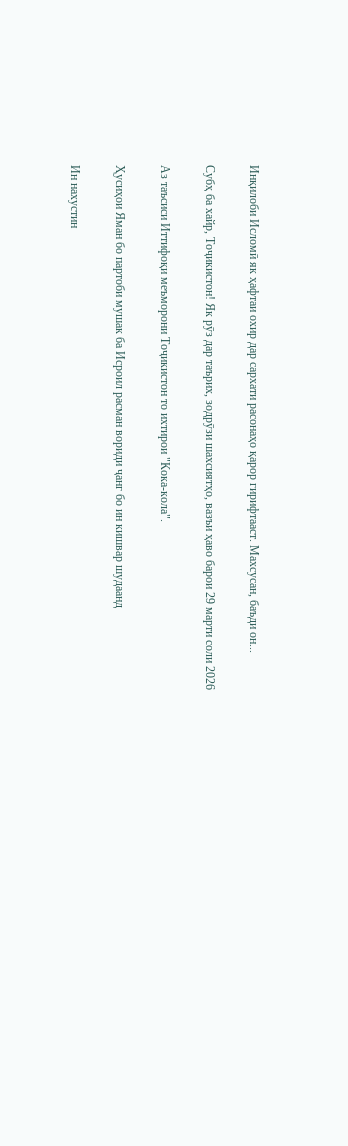Инқилоби Исломӣ як ҳафтаи охир дар сархати расонаҳо қарор гирифтааст. Махсусан, баъди он...

Субҳ ба хайр, Тоҷикистон! Як рӯз дар таърих, зодрӯзи шахсиятҳо, вазъи ҳаво барои 29 марти соли 2026

Аз таъсиси Иттифоқи меъморони Тоҷикистон то ихтирои "Кока-кола".

Ҳусиҳои Яман бо партоби мушак ба Исроил расман вориди ҷанг бо ин кишвар шудаанд

Ин нахустин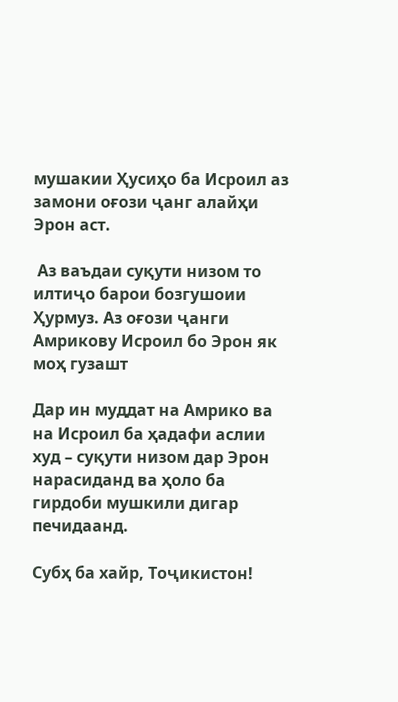мушакии Ҳусиҳо ба Исроил аз замони оғози ҷанг алайҳи Эрон аст.

 Аз ваъдаи суқути низом то илтиҷо барои бозгушоии Ҳурмуз. Аз оғози ҷанги Амрикову Исроил бо Эрон як моҳ гузашт

Дар ин муддат на Амрико ва на Исроил ба ҳадафи аслии худ – суқути низом дар Эрон нарасиданд ва ҳоло ба гирдоби мушкили дигар печидаанд.

Субҳ ба хайр, Тоҷикистон!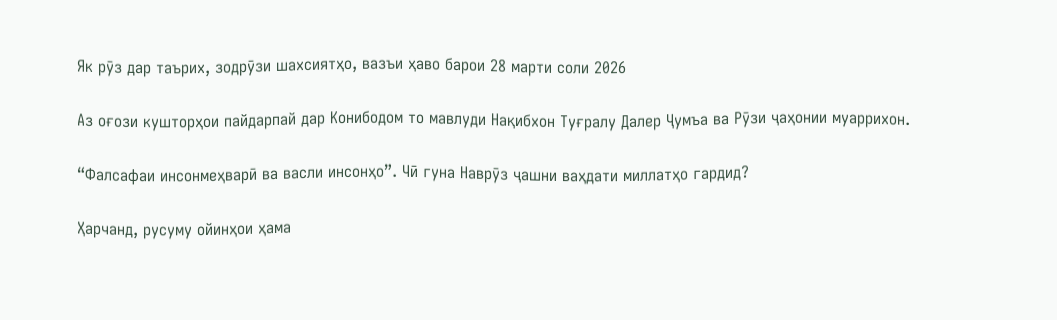Як рӯз дар таърих, зодрӯзи шахсиятҳо, вазъи ҳаво барои 28 марти соли 2026

Аз оғози кушторҳои пайдарпай дар Конибодом то мавлуди Нақибхон Туғралу Далер Ҷумъа ва Рӯзи ҷаҳонии муаррихон.

“Фалсафаи инсонмеҳварӣ ва васли инсонҳо”. Чӣ гуна Наврӯз ҷашни ваҳдати миллатҳо гардид?

Ҳарчанд, русуму ойинҳои ҳама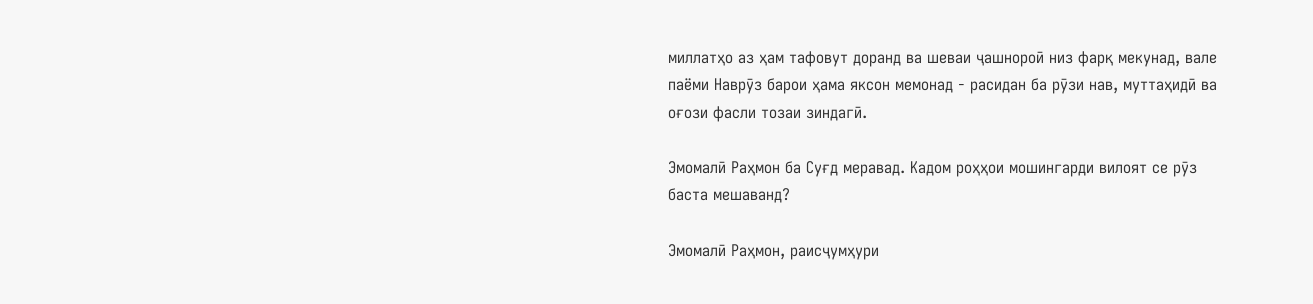миллатҳо аз ҳам тафовут доранд ва шеваи ҷашнороӣ низ фарқ мекунад, вале паёми Наврӯз барои ҳама яксон мемонад - расидан ба рӯзи нав, муттаҳидӣ ва оғози фасли тозаи зиндагӣ.

Эмомалӣ Раҳмон ба Суғд меравад. Кадом роҳҳои мошингарди вилоят се рӯз баста мешаванд?

Эмомалӣ Раҳмон, раисҷумҳури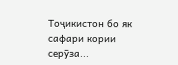Тоҷикистон бо як сафари кории серӯза...